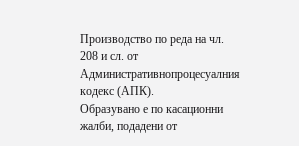Производство по реда на чл. 208 и сл. от Административнопроцесуалния кодекс (АПК).
Образувано е по касационни жалби, подадени от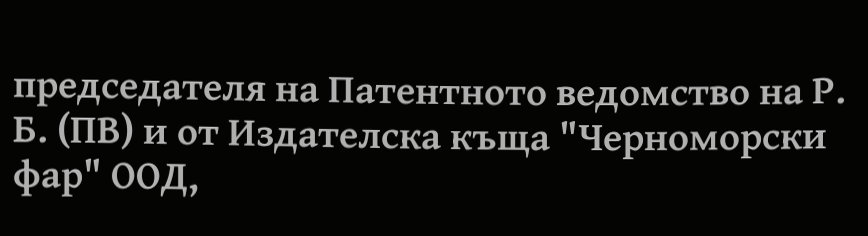председателя на Патентното ведомство на Р. Б. (ПВ) и от Издателска къща "Черноморски фар" ООД,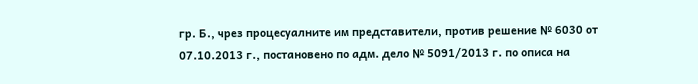гр. Б., чрез процесуалните им представители, против решение № 6030 от 07.10.2013 г., постановено по адм. дело № 5091/2013 г. по описа на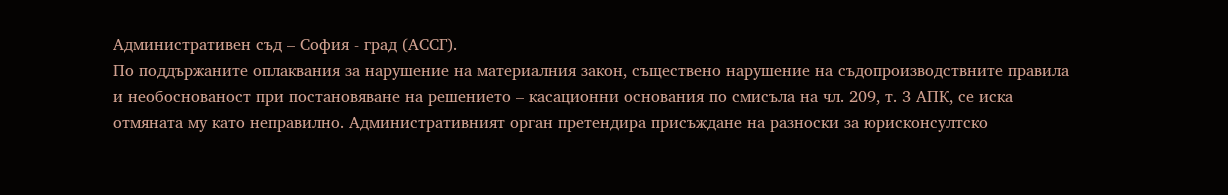Административен съд – София - град (АССГ).
По поддържаните оплаквания за нарушение на материалния закон, съществено нарушение на съдопроизводствните правила и необоснованост при постановяване на решението – касационни основания по смисъла на чл. 209, т. 3 АПК, се иска отмяната му като неправилно. Административният орган претендира присъждане на разноски за юрисконсултско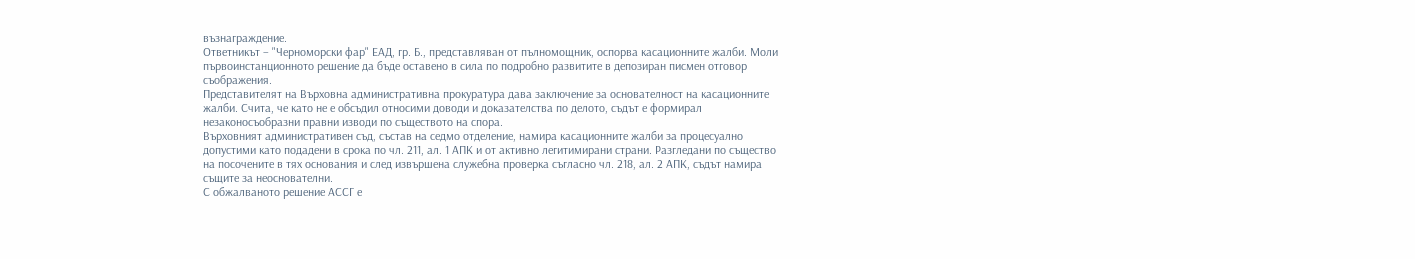възнаграждение.
Ответникът – "Черноморски фар" ЕАД, гр. Б., представляван от пълномощник, оспорва касационните жалби. Моли първоинстанционното решение да бъде оставено в сила по подробно развитите в депозиран писмен отговор съображения.
Представителят на Върховна административна прокуратура дава заключение за основателност на касационните жалби. Счита, че като не е обсъдил относими доводи и доказателства по делото, съдът е формирал незаконосъобразни правни изводи по съществото на спора.
Върховният административен съд, състав на седмо отделение, намира касационните жалби за процесуално допустими като подадени в срока по чл. 211, ал. 1 АПК и от активно легитимирани страни. Разгледани по същество на посочените в тях основания и след извършена служебна проверка съгласно чл. 218, ал. 2 АПК, съдът намира същите за неоснователни.
С обжалваното решение АССГ е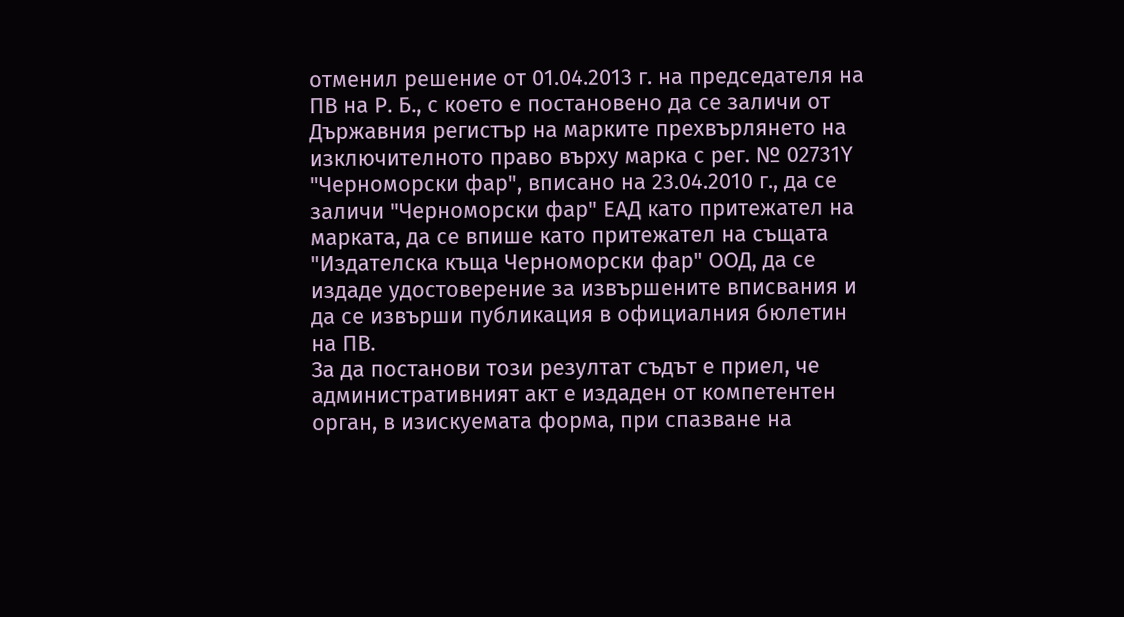отменил решение от 01.04.2013 г. на председателя на ПВ на Р. Б., с което е постановено да се заличи от Държавния регистър на марките прехвърлянето на изключителното право върху марка с рег. № 02731Y "Черноморски фар", вписано на 23.04.2010 г., да се заличи "Черноморски фар" ЕАД като притежател на марката, да се впише като притежател на същата "Издателска къща Черноморски фар" ООД, да се издаде удостоверение за извършените вписвания и да се извърши публикация в официалния бюлетин на ПВ.
За да постанови този резултат съдът е приел, че административният акт е издаден от компетентен орган, в изискуемата форма, при спазване на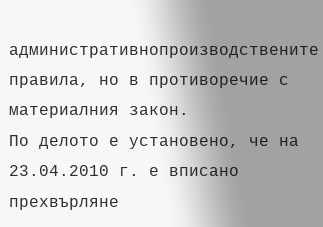административнопроизводствените правила, но в противоречие с материалния закон.
По делото е установено, че на 23.04.2010 г. е вписано прехвърляне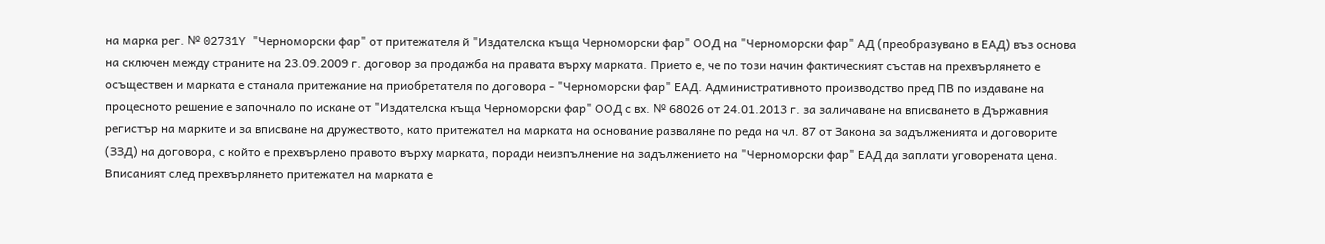на марка рег. № 02731Y "Черноморски фар" от притежателя й "Издателска къща Черноморски фар" ООД на "Черноморски фар" АД (преобразувано в ЕАД) въз основа на сключен между страните на 23.09.2009 г. договор за продажба на правата върху марката. Прието е, че по този начин фактическият състав на прехвърлянето е осъществен и марката е станала притежание на приобретателя по договора - "Черноморски фар" ЕАД. Административното производство пред ПВ по издаване на процесното решение е започнало по искане от "Издателска къща Черноморски фар" ООД с вх. № 68026 от 24.01.2013 г. за заличаване на вписването в Държавния регистър на марките и за вписване на дружеството, като притежател на марката на основание разваляне по реда на чл. 87 от Закона за задълженията и договорите (ЗЗД) на договора, с който е прехвърлено правото върху марката, поради неизпълнение на задължението на "Черноморски фар" ЕАД да заплати уговорената цена. Вписаният след прехвърлянето притежател на марката е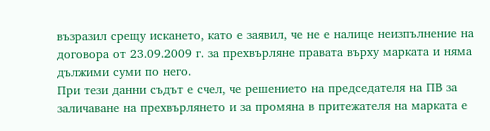възразил срещу искането, като е заявил, че не е налице неизпълнение на договора от 23.09.2009 г. за прехвърляне правата върху марката и няма дължими суми по него.
При тези данни съдът е счел, че решението на председателя на ПВ за заличаване на прехвърлянето и за промяна в притежателя на марката е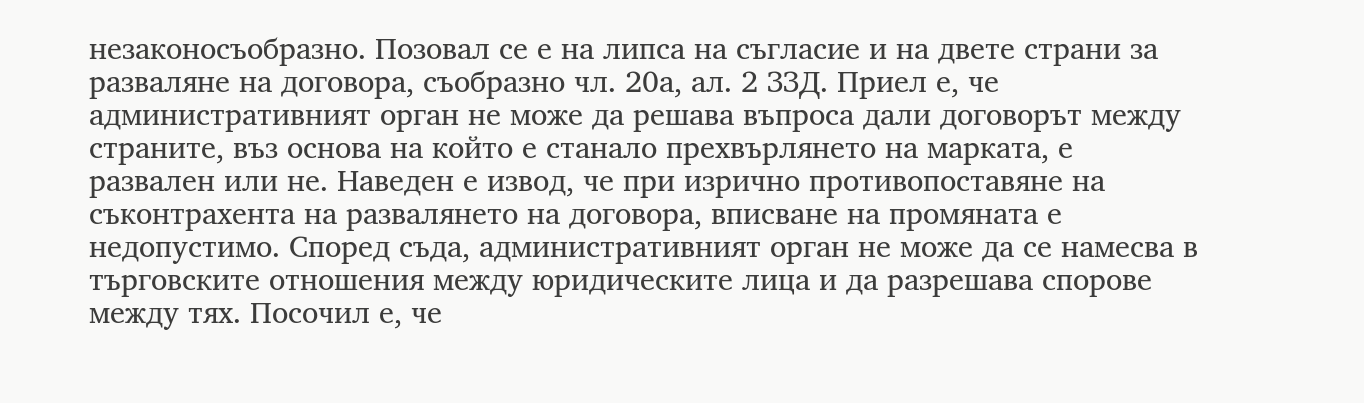незаконосъобразно. Позовал се е на липса на съгласие и на двете страни за разваляне на договора, съобразно чл. 20а, ал. 2 ЗЗД. Приел е, че административният орган не може да решава въпроса дали договорът между страните, въз основа на който е станало прехвърлянето на марката, е развален или не. Наведен е извод, че при изрично противопоставяне на съконтрахента на развалянето на договора, вписване на промяната е недопустимо. Според съда, административният орган не може да се намесва в търговските отношения между юридическите лица и да разрешава спорове между тях. Посочил е, че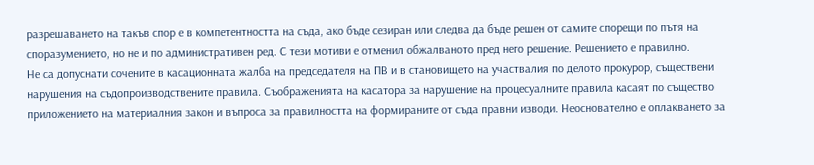разрешаването на такъв спор е в компетентността на съда, ако бъде сезиран или следва да бъде решен от самите спорещи по пътя на споразумението, но не и по административен ред. С тези мотиви е отменил обжалваното пред него решение. Решението е правилно.
Не са допуснати сочените в касационната жалба на председателя на ПВ и в становището на участвалия по делото прокурор, съществени нарушения на съдопроизводствените правила. Съображенията на касатора за нарушение на процесуалните правила касаят по същество приложението на материалния закон и въпроса за правилността на формираните от съда правни изводи. Неоснователно е оплакването за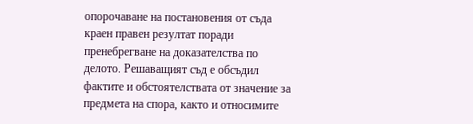опорочаване на постановения от съда краен правен резултат поради пренебрегване на доказателства по делото. Решаващият съд е обсъдил фактите и обстоятелствата от значение за предмета на спора, както и относимите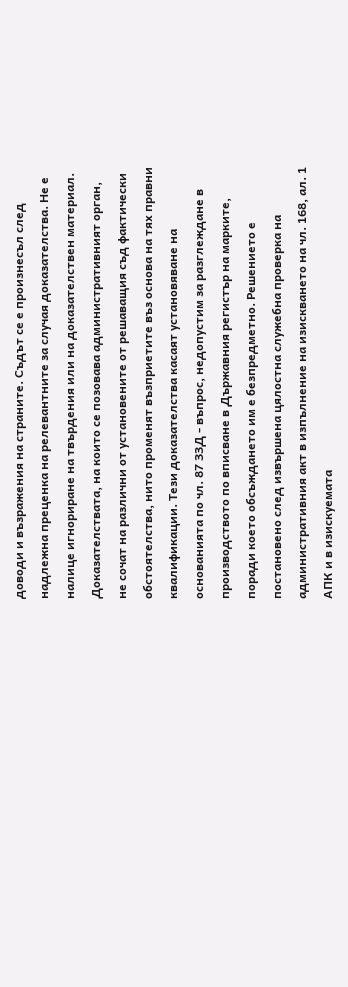доводи и възражения на страните. Съдът се е произнесъл след надлежна преценка на релевантните за случая доказателства. Не е налице игнориране на твърдения или на доказателствен материал. Доказателствата, на които се позовава административният орган, не сочат на различни от установените от решаващия съд фактически обстоятелства, нито променят възприетите въз основа на тях правни квалификации. Тези доказателства касаят установяване на основанията по чл. 87 ЗЗД - въпрос, недопустим за разглеждане в производството по вписване в Държавния регистър на марките, поради което обсъждането им е безпредметно. Решението е постановено след извършена цялостна служебна проверка на административния акт в изпълнение на изискването на чл. 168, ал. 1 АПК и в изискуемата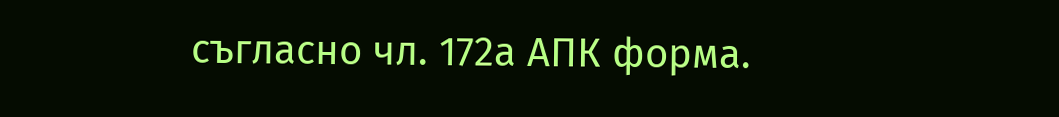съгласно чл. 172а АПК форма.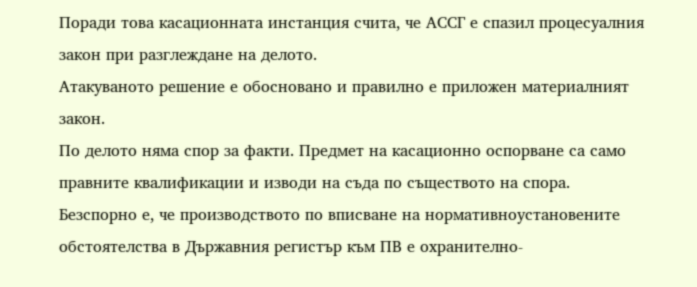Поради това касационната инстанция счита, че АССГ е спазил процесуалния закон при разглеждане на делото.
Атакуваното решение е обосновано и правилно е приложен материалният закон.
По делото няма спор за факти. Предмет на касационно оспорване са само правните квалификации и изводи на съда по съществото на спора.
Безспорно е, че производството по вписване на нормативноустановените обстоятелства в Държавния регистър към ПВ е охранително-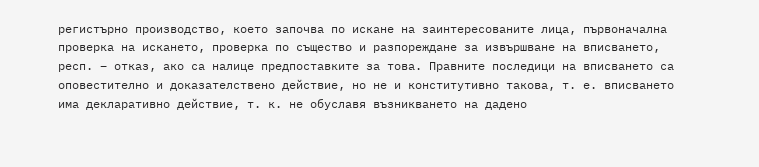регистърно производство, което започва по искане на заинтересованите лица, първоначална проверка на искането, проверка по същество и разпореждане за извършване на вписването, респ. – отказ, ако са налице предпоставките за това. Правните последици на вписването са оповестително и доказателствено действие, но не и конститутивно такова, т. е. вписването има декларативно действие, т. к. не обуславя възникването на дадено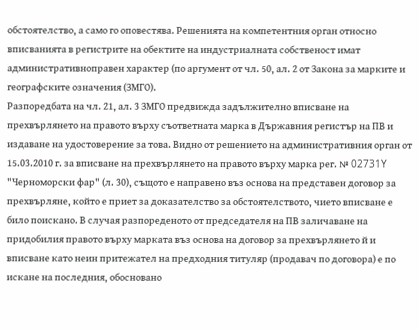обстоятелство, а само го оповестява. Решенията на компетентния орган относно вписванията в регистрите на обектите на индустриалната собственост имат административноправен характер (по аргумент от чл. 50, ал. 2 от Закона за марките и географските означения (ЗМГО).
Разпоредбата на чл. 21, ал. 3 ЗМГО предвижда задължително вписване на прехвърлянето на правото върху съответната марка в Държавния регистър на ПВ и издаване на удостоверение за това. Видно от решението на административния орган от 15.03.2010 г. за вписване на прехвърлянето на правото върху марка рег. № 02731Y "Черноморски фар" (л. 30), същото е направено въз основа на представен договор за прехвърляне, който е приет за доказателство за обстоятелството, чието вписване е било поискано. В случая разпореденото от председателя на ПВ заличаване на придобилия правото върху марката въз основа на договор за прехвърлянето й и вписване като неин притежател на предходния титуляр (продавач по договора) е по искане на последния, обосновано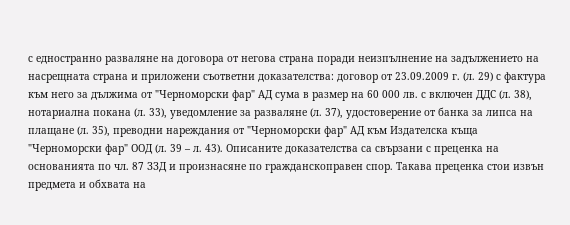с едностранно разваляне на договора от негова страна поради неизпълнение на задължението на насрещната страна и приложени съответни доказателства: договор от 23.09.2009 г. (л. 29) с фактура към него за дължима от "Черноморски фар" АД сума в размер на 60 000 лв. с включен ДДС (л. 38), нотариална покана (л. 33), уведомление за разваляне (л. 37), удостоверение от банка за липса на плащане (л. 35), преводни нареждания от "Черноморски фар" АД към Издателска къща "Черноморски фар" ООД (л. 39 – л. 43). Описаните доказателства са свързани с преценка на основанията по чл. 87 ЗЗД и произнасяне по гражданскоправен спор. Такава преценка стои извън предмета и обхвата на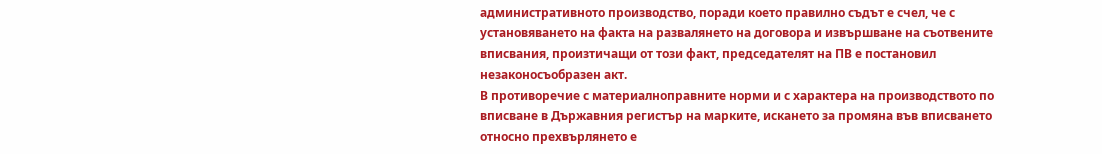административното производство, поради което правилно съдът е счел, че с установяването на факта на развалянето на договора и извършване на съотвените вписвания, произтичащи от този факт, председателят на ПВ е постановил незаконосъобразен акт.
В противоречие с материалноправните норми и с характера на производството по вписване в Държавния регистър на марките, искането за промяна във вписването относно прехвърлянето е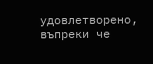удовлетворено, въпреки че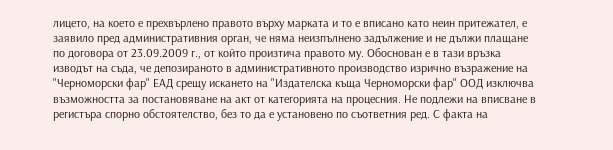лицето, на което е прехвърлено правото върху марката и то е вписано като неин притежател, е заявило пред административния орган, че няма неизпълнено задължение и не дължи плащане по договора от 23.09.2009 г., от който произтича правото му. Обоснован е в тази връзка изводът на съда, че депозираното в административното производство изрично възражение на "Черноморски фар" ЕАД срещу искането на "Издателска къща Черноморски фар" ООД изключва възможността за постановяване на акт от категорията на процесния. Не подлежи на вписване в регистъра спорно обстоятелство, без то да е установено по съответния ред. С факта на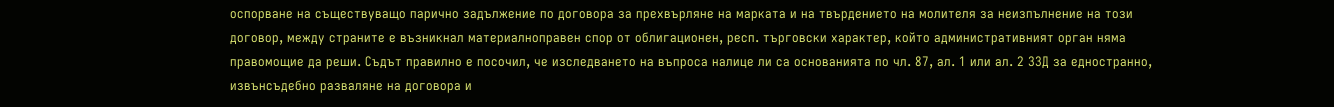оспорване на съществуващо парично задължение по договора за прехвърляне на марката и на твърдението на молителя за неизпълнение на този договор, между страните е възникнал материалноправен спор от облигационен, респ. търговски характер, който административният орган няма правомощие да реши. Съдът правилно е посочил, че изследването на въпроса налице ли са основанията по чл. 87, ал. 1 или ал. 2 ЗЗД за едностранно, извънсъдебно разваляне на договора и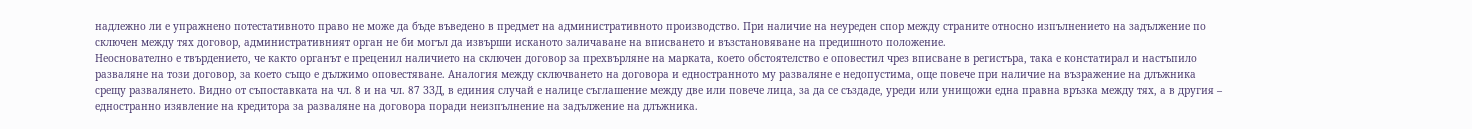надлежно ли е упражнено потестативното право не може да бъде въведено в предмет на административното производство. При наличие на неуреден спор между страните относно изпълнението на задължение по сключен между тях договор, административният орган не би могъл да извърши исканото заличаване на вписването и възстановяване на предишното положение.
Неоснователно е твърдението, че както органът е преценил наличието на сключен договор за прехвърляне на марката, което обстоятелство е оповестил чрез вписване в регистъра, така е констатирал и настъпило разваляне на този договор, за което също е дължимо оповестяване. Аналогия между сключването на договора и едностранното му разваляне е недопустима, още повече при наличие на възражение на длъжника срещу развалянето. Видно от съпоставката на чл. 8 и на чл. 87 ЗЗД, в единия случай е налице съглашение между две или повече лица, за да се създаде, уреди или унищожи една правна връзка между тях, а в другия – едностранно изявление на кредитора за разваляне на договора поради неизпълнение на задължение на длъжника.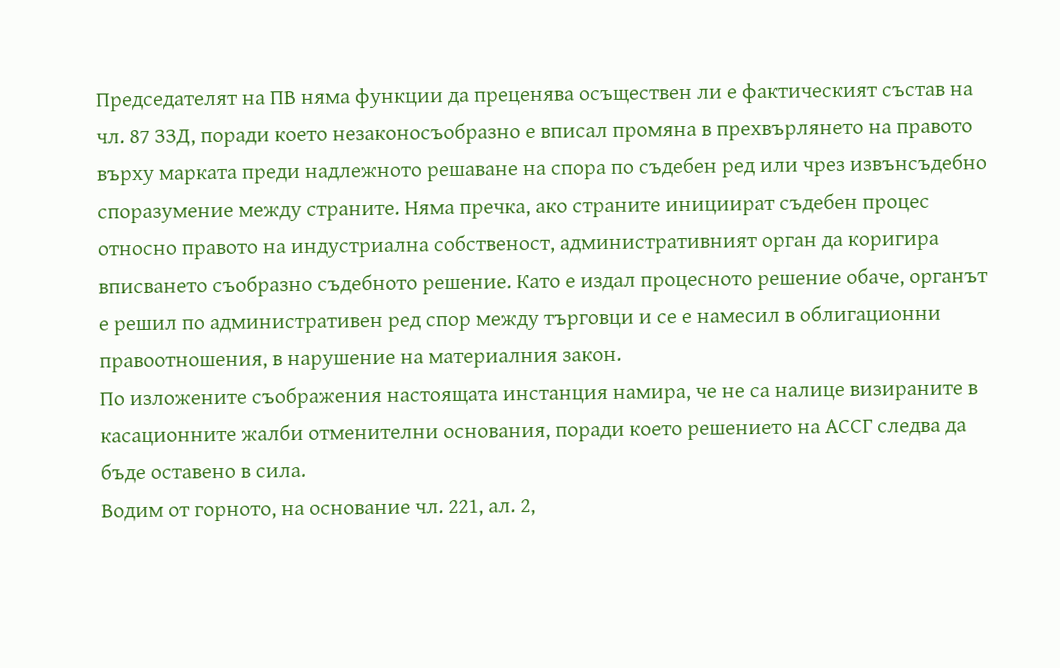Председателят на ПВ няма функции да преценява осъществен ли е фактическият състав на чл. 87 ЗЗД, поради което незаконосъобразно е вписал промяна в прехвърлянето на правото върху марката преди надлежното решаване на спора по съдебен ред или чрез извънсъдебно споразумение между страните. Няма пречка, ако страните инициират съдебен процес относно правото на индустриална собственост, административният орган да коригира вписването съобразно съдебното решение. Като е издал процесното решение обаче, органът е решил по административен ред спор между търговци и се е намесил в облигационни правоотношения, в нарушение на материалния закон.
По изложените съображения настоящата инстанция намира, че не са налице визираните в касационните жалби отменителни основания, поради което решението на АССГ следва да бъде оставено в сила.
Водим от горното, на основание чл. 221, ал. 2,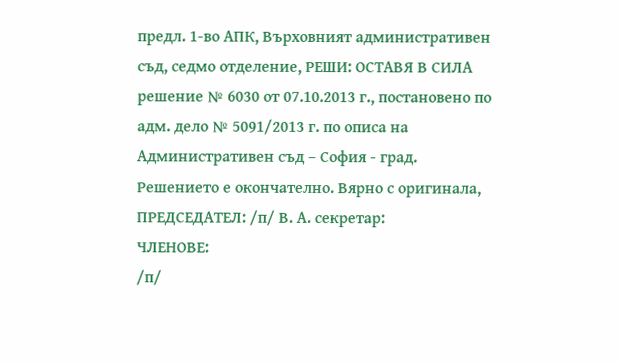предл. 1-во АПК, Върховният административен съд, седмо отделение, РЕШИ: ОСТАВЯ В СИЛА
решение № 6030 от 07.10.2013 г., постановено по адм. дело № 5091/2013 г. по описа на Административен съд – София - град. Решението е окончателно. Вярно с оригинала, ПРЕДСЕДАТЕЛ: /п/ В. А. секретар:
ЧЛЕНОВЕ:
/п/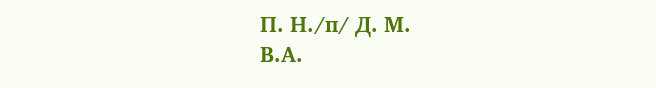П. Н./п/ Д. М.
В.А.